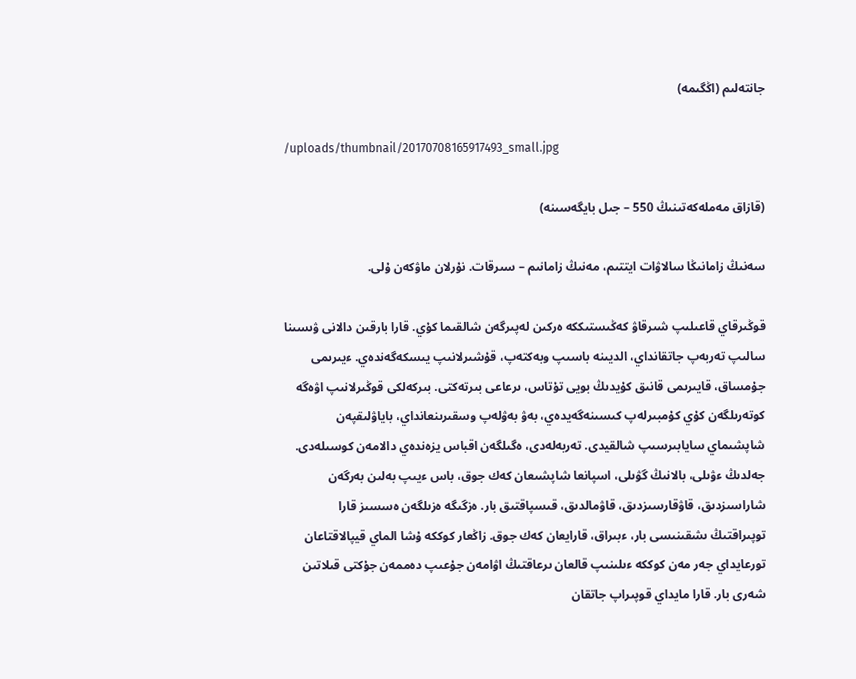جانتەلىم (اڭگىمە)

/uploads/thumbnail/20170708165917493_small.jpg

(قازاق مەملەكەتىنىڭ 550 – جىل بايگەسىنە)

سەنىڭ زامانىڭا سالاۋات ايتتىم، مەنىڭ زامانىم – سىرقات. نۇرلان ماۋكەن ۇلى.

قوڭىرقاي قاعىلىپ شىرقاۋ كەڭىستىككە ەركىن لەپىرگەن شالقىما كۇي. قارا بارقىن دالانى ۋىسىنا سالىپ تەربەپ جاتقانداي، الديىنە باسىپ وبەكتەپ، قۇشىرلانىپ يىسكەگەندەي. ءيىرىمى جۇمساق، قايىرىمى قانىق كۇيدىڭ بويى تۇتاس، ىرعاعى بىرتەكتى. بىركەلكى قوڭىرلانىپ اۋەگە كوتەرىلگەن كۇي كۇمبىرلەپ كىسىنەگەيدەي، بەۋ بەۋلەپ وسقىرىنعانداي، باياۋلىقپەن شاپشىماي سايابىرسىپ شالقيدى. تەربەلەدى، ەگىلگەن اقباس يزەندەي دالامەن كوسىلەدى. جەلدىڭ ءۋىلى، بالانىڭ گۋىلى، اسپانعا شاپشىعان كەك جوق، باس ءيىپ بەلىن بەرگەن شاراسىزدىق، قاۋقارسىزدىق، قاۋمالدىق، قىسپاقتىق بار. ەزگىگە ەزىلگەن ەسسىز قارا توپىراقتىڭ ىشقىنىسى بار، ءبىراق، قارايعان كەك جوق. زاڭعار كوككە ۇشا الماي قيپالاقتاعان تورعايداي جەر مەن كوككە ءىلىنىپ قالعان ىرعاقتىڭ اۋامەن جۇعىپ دەممەن جۇكتى قىلاتىن شەرى بار. قارا مايداي قوپىراپ جاتقان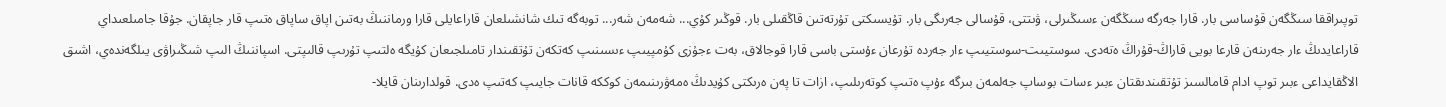توپىراققا سىڭگەن قۇساسى بار. قارا جەرگە سىڭگەن ءسىڭىرلى، ۋىتتى، قۇسالى جەرىگى بار. تۇيسىكتى تۇرتەتىن قاڭقىلى بار. قوڭىر كۇي... شەمەن شەر... توبەگە تىك شانشىلعان قاراعايلى قارا ورماننىڭ بەتىن اپاق ساپاق ەتىپ قار جاپقان. جۇقا جامىلعىداي قاراعايدىڭ ءار جەرىنەن قارعا بويى قاراڭ-قۇراڭ ەتەدى. سوستيىت-سوستيىپ ءار جەردە تۇرعان ءۇستى باسى قارا قوجالاق، بەت ءجۇزى كۇمپيىپ ءىسىنىپ كەتكەن تۇتقىندار تامىلجىعان كۇيگە ەلتىپ تۇرىپ قالىپتى. اسپاننىڭ الىپ شىڭىراۋى يىلگەندەي، اشىق الاڭقايداعى ءبىر توپ ادام قامالسىز تۇتقىندىقتان ءبىر ءسات بوساپ جەلمەن بىرگە ءۇپ ەتىپ كوتەرىلىپ، ازات تا پەن ەرىكتى كۇيدىڭ ەمەۋرىنىمەن كوككە قانات جايىپ كەتىپ ەدى. قولدارىنان قايلا-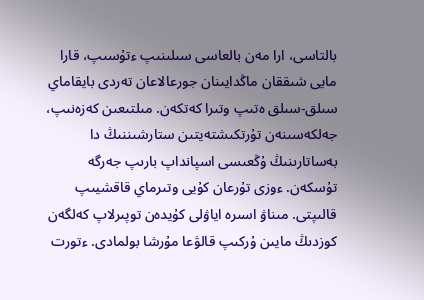بالتاسى، ارا مەن بالعاسى سىلىنىپ ءتۇسىپ، قارا مايى شىققان ماڭدايىنان جورعالاعان تەردى بايقاماي سىلق-سىلق ەتىپ وتىرا كەتكەن. مىلتىعىن كەزەنىپ، جەلكەسىنەن تۇرتكىشتەيتىن ستارشىننىڭ دا بەساتارىنىڭ ۇڭعىسى اسپانداپ بارىپ جەرگە تۇسكەن. ءوزى تۇرعان كۇيى وتىرماي قاقشيىپ قالىپتى. مىناۋ اسىرە اياۋلى كۇيدەن توپىرلاپ كەلگەن كوزدىڭ مايىن ۇركىپ قالۋعا مۇرشا بولمادى. ءتورت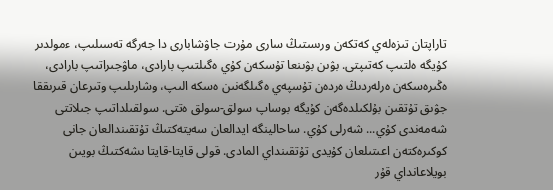تاراپتان تىزەلەي كەتكەن ورىستىڭ سارى مۇرت جاۋشابارى دا جەرگە تەسىلىپ، ءمولدىر كۇيگە ەلتىپ كەتىپتى. بۋىن بۋىنعا تۇسكەن كۇي ەگىلتىپ بارادى، ماۋجىراتىپ بارادى، ەڭىرەسكەن ەرلەردىڭ ەردەن تۇسپەي ەگىلگەنىن ەسكە الىپ، وشارىلىپ وتىرعان قىرىققا جۋىق تۇتقىن بۇلكىلدەگەن كۇيگە بوساپ سولق-سولق ەتتى. سولقىلداتىپ جىلاتتى شەمەندى كۇي... شەرلى كۇي. ساحالينگە ايدالعان سەيتەكتىڭ تۇتقىندالعان جانى كوكىرەكتەن اعىتىلعان كۇيدى تۇتقىنداي المادى. قولى قايتا-قايتا ىشەكتىڭ بويىن بويلاعانداي قۇر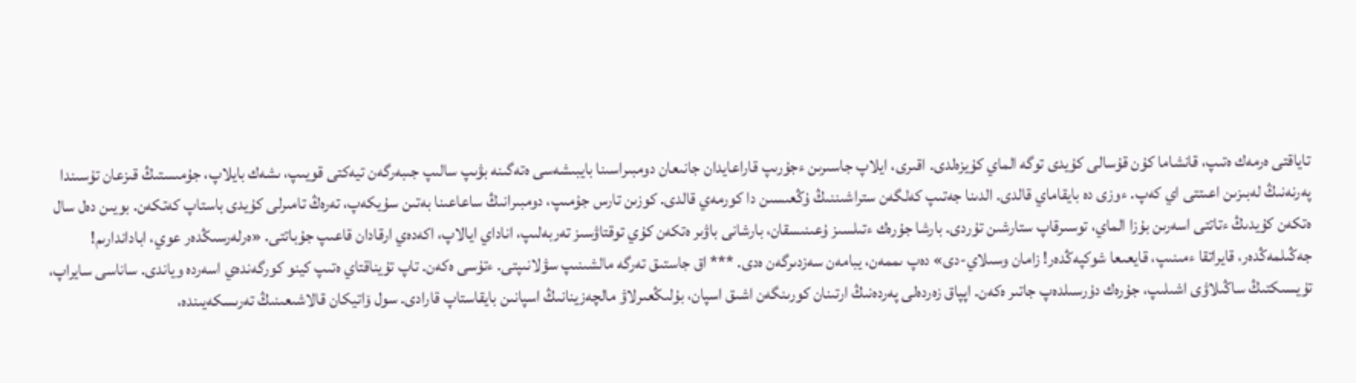تاياقتى ەرمەك ەتىپ، قانشاما كۇن قۇسالى كۇيدى توگە الماي كۇيزەلدى. اقىرى، ايلاپ جاسىرىن ءجۇرىپ قاراعايدان جانىعان دومبىراسىنا بايبىشەسى ەتەگىنە بۋىپ سالىپ جىبەرگەن تيەكتى قويىپ، ىشەك بايلاپ، جۇمىستىڭ قىزعان تۇسىندا پەرنەنىڭ لەبىزىن اعىتتى اي كەپ. ءوزى دە بايقاماي قالدى. الدىنا جەتىپ كەلگەن ستراشىننىڭ ۇڭعىسىن دا كورمەي قالدى. كوزىن تارس جۇمىپ، دومبىرانىڭ ساعاعىنا بەتىن سۇيكەپ، تەرەڭ تامىرلى كۇيدى باستاپ كەتكەن. بويىن دەل سال ەتكەن كۇيدىڭ ءتاتتى اسەرىن بۇزا الماي، توسىرقاپ ستارشىن تۇردى. بارشا جۇرەك ءتىلسىز ۇعىنىسقان، بارشانى باۋىر ەتكەن كۇي توقتاۋسىز تەربەلىپ، اناداي ايالاپ، اكەدەي ارقادان قاعىپ جۇباتتى. «ەرلەرسىڭدەر عوي، اباداندارىم! جەڭىلمەڭدەر، قايراتقا ءمىنىپ، قايعىعا شوكپەڭدەر! زامان وسىلاي-دى» دەپ ىممەن، يبامەن سەزدىرگەن ەدى. *** اق جاستىق تەرگە مالشىنىپ سۋلانىپتى. ءتۇسى ەكەن. تاپ تۇيناقتاي ەتىپ كينو كورگەندەي اسەردە وياندى. ساناسى سايراپ، تۇيسىكتىڭ ساڭىلاۋى اشىلىپ، جۇرەك دۇرسىلدەپ جاتىر ەكەن. اپپاق زەردەلى پەردەنىڭ ارتىنان كورىنگەن اشىق اسپان، بۇلىڭعىرلاۋ مالچەزينانىڭ اسپانىن بايقاستاپ قارادى. سول ۆاتيكان قالاشىعىنىڭ تەرىسكەيىندە،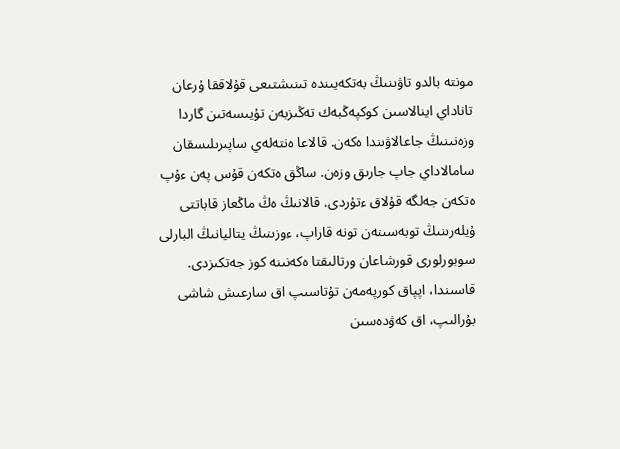مونتە بالدو تاۋىنىڭ بەتكەيىندە تىنىشتىعى قۇلاققا ۇرعان تاناداي اينالاسىن كوكپەڭبەك تەڭىزبەن تۇيىسەتىن گاردا وزەنىنىڭ جاعالاۋىندا ەكەن. قالاعا ەنتەلەي ساپىرىلىسقان سامالاداي جاپ جارىق وزەن. ساڭق ەتكەن قۇس پەن ءۇپ ەتكەن جەلگە قۇلاق ءتۇردى. قالانىڭ ەڭ ماڭعاز قاباتتى ۇيلەرىنىڭ توبەسىنەن تونە قاراپ، ءوزىنىڭ يتاليانىڭ البارلى سوبورلورى قورشاعان ورتالىقتا ەكەنىنە كوز جەتكىزدى. قاسىندا، اپپاق كورپەمەن تۇتاسىپ اق سارعىش شاشى بۇرالىپ، اق كەۋدەسىن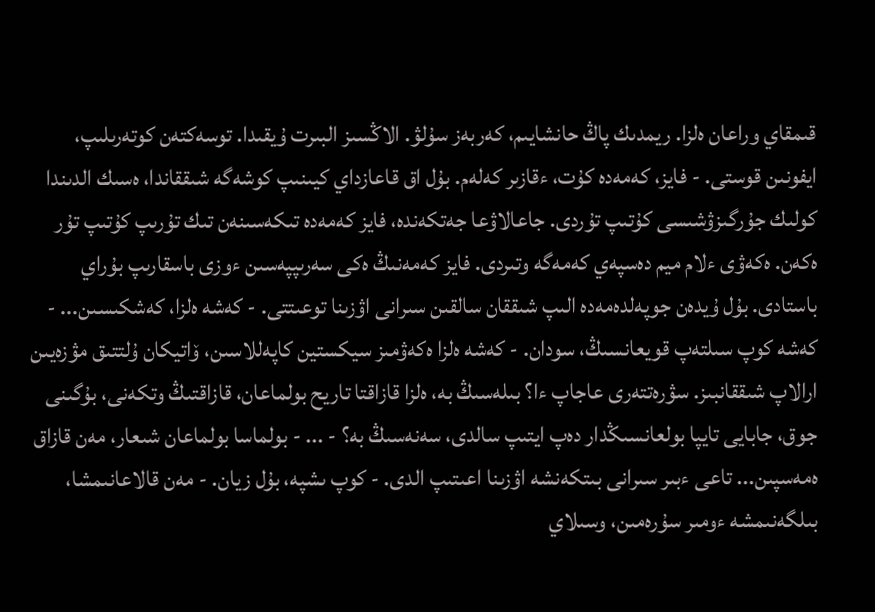قىمقاي وراعان ەلزا. ريمدىك پاڭ حانشايىم، كەربەز سۇلۋ. الاڭسىز البىرت ۇيقىدا. توسەكتەن كوتەرىلىپ، ايفونىن قوستى. - فايز، كەمەدە كۇت، ءقازىر كەلەم. بۇل اق قاعازداي كيىنىپ كوشەگە شىققاندا، ەسىك الدىندا كولىك جۇرگىزۋشىسى كۇتىپ تۇردى. جاعالاۋعا جەتكەندە، فايز كەمەدە تىكەسىنەن تىك تۇرىپ كۇتىپ تۇر ەكەن. ەكەۋى ءلام ميم دەسپەي كەمەگە وتىردى. فايز كەمەنىڭ ەكى سەرىپپەسىن ءوزى باسقارىپ بۇراي باستادى. بۇل ۇيدەن جوپەلدەمەدە الىپ شىققان سالقىن سىرانى اۋزىنا توعىتتى. - كەشە ەلزا، كەشكىسىن... - كەشە كوپ سىلتەپ قويعانسىڭ، سودان. - كەشە ەلزا ەكەۋمىز سيكستين كاپەللاسىن، ۆاتيكان ۇلتتىق مۋزەيىن ارالاپ شىققانبىز. سۋرەتتەرى عاجاپ ءا؟ بىلەسىڭ بە، ەلزا قازاقتا تاريح بولماعان، قازاقتىڭ وتكەنى، بۇگىنى جوق، جابايى تايپا بولعانسىڭدار دەپ ايتىپ سالدى، سەنەسىڭ بە؟ - ... - بولماسا بولماعان شىعار، مەن قازاق ەمەسپىن... تاعى ءبىر سىرانى بىتكەنشە اۋزىنا اعىتىپ الدى. - كوپ ىشپە، بۇل زيان. - مەن قالاعانىمشا، بىلگەنىمشە ءومىر سۇرەمىن، وسىلاي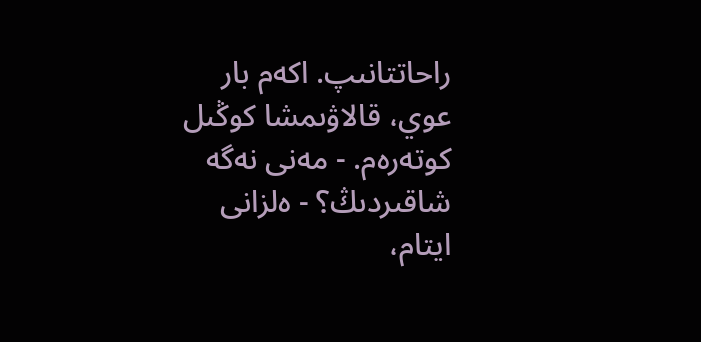راحاتتانىپ. اكەم بار عوي، قالاۋىمشا كوڭىل كوتەرەم. - مەنى نەگە شاقىردىڭ؟ - ەلزانى ايتام،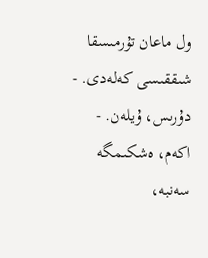ول ماعان تۇرمىسقا شىققىسى كەلەدى. - دۇرىس، ۇيلەن. - اكەم، ەشكىمگە سەنبە،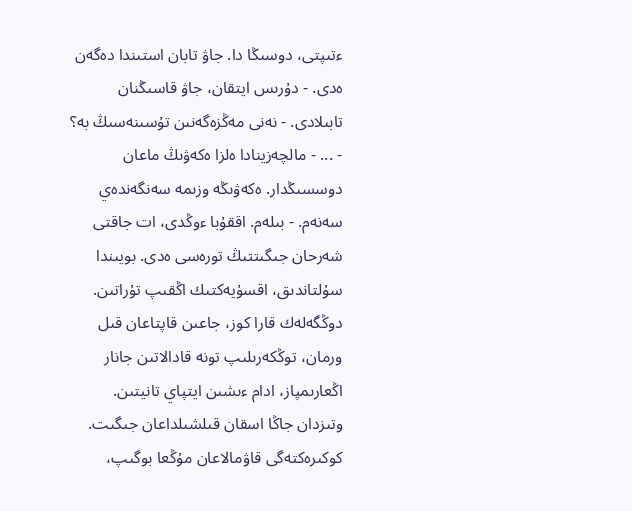ءتىپتى، دوسىڭا دا. جاۋ تابان استىندا دەگەن ەدى. - دۇرىس ايتقان، جاۋ قاسىڭنان تابىلادى. - نەنى مەڭزەگەنىن تۇسىنەسىڭ بە؟ - ... - مالچەزينادا ەلزا ەكەۋىڭ ماعان دوسسىڭدار. ەكەۋىڭە وزىمە سەنگەندەي سەنەم. - بىلەم. اققۇبا ءوڭدى، ات جاقتى شەرحان جىگىتتىڭ تورەسى ەدى. بويىندا سۇلتاندىق، اقسۇيەكتىك اڭقىپ تۇراتىن. دوڭگەلەك قارا كوز، جاعىن قاپتاعان قىل ورمان، توڭكەرىلىپ تونە قادالاتىن جانار اڭعارىمپاز، ادام ءىشىن ايتپاي تانيتىن. وتىزدان جاڭا اسقان قىلشىلداعان جىگىت. كوكىرەكتەگى قاۋمالاعان مۇڭعا بوگىپ،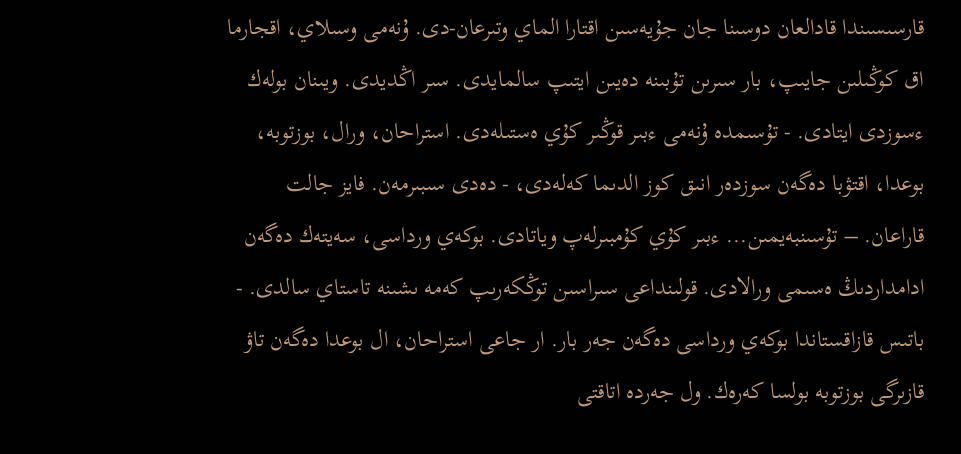قارسىسىندا قادالعان دوسىنا جان جۇيەسىن اقتارا الماي وتىرعان-دى. ۇنەمى وسىلاي، اقجارما اق كوڭىلىن جايىپ، بار سىرىن تۇبىنە دەيىن ايتىپ سالمايدى. سىر اڭديدى. ويىنان بولەك ءسوزدى ايتادى. - تۇسىمدە ۇنەمى ءبىر قوڭىر كۇي ەستىلەدى. استراحان، ورال، بوزتوبە، بوعدا، اقتۋبا دەگەن سوزدەر انىق كوز الدىما كەلەدى، - دەدى سىبىرمەن. فايز جالت قاراعان. – تۇسىنبەيمىن... ءبىر كۇي كۇمبىرلەپ وياتادى. بوكەي ورداسى، سەيتەك دەگەن ادامداردىڭ ەسىمى ورالادى. قولىنداعى سىراسىن توڭكەرىپ كەمە ىشىنە تاستاي سالدى. - باتىس قازاقستاندا بوكەي ورداسى دەگەن جەر بار. ار جاعى استراحان، ال بوعدا دەگەن تاۋ قازىرگى بوزتوبە بولسا كەرەك. ول جەردە اتاقتى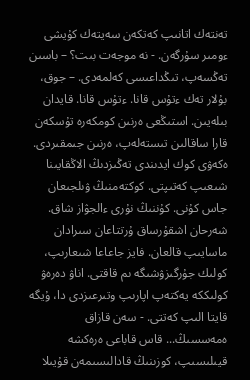تەنتەك اتانىپ كەتكەن سەيتەك كۇيشى ءومىر سۇرگەن. - نە موجەت بىت؟ – باسىن تەڭسەپ، تىڭداعىسى كەلمەدى. – جوق، بۇلار تەك ءتۇس قانا. ءتۇس قانا. قايدان بىلەيىن. استىڭعى ەرنىن كومكەرە تۇسكەن قارا ساقالىن تىستەلەپ، ەرنىن جىمقىردى. ەكەۋى كوك ايدىندى تەڭىزدىڭ الاڭقايىنا شىعىپ كەتىپتى. كوكتەمنىڭ ۋىلجىعان جاس كۇنى. كۇننىڭ نۇرى ءالجۋاز شاق. شەرحان اشقۇرساق ۇرتتاعان سىرادان ماسايىپ قالعان. فايز جاعاعا شىعارىپ، كولىك جۇرگىزۋشىگە ىم قاقتى. اناۋ دەرەۋ كولىككە يەكتەپ اپارىپ وتىرعىزدى دا، ۇيگە قايتا الىپ كەتتى. - سەن قازاق ەمەسسىڭ... قاس قاباعى ەرەكشە قيىلىسىپ، كوزىنىڭ قادالىسىمەن قۇيىلا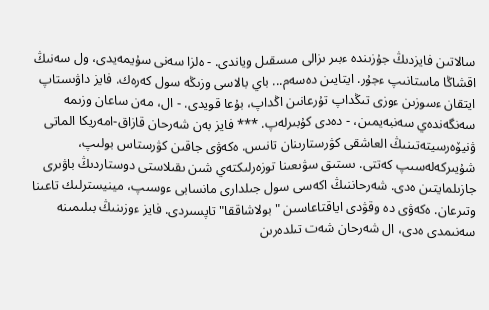سالاتىن فايزدىڭ جۇزىندە ءبىر ىزالى مىسقىل وياندى. - ەلزا سەنى سۇيمەيدى، ول سەنىڭ اقشاڭا ماستانىپ ءجۇر. ايتايىن دەسەم... باي بالاسى وزىڭە سول كەرەك. فايز داۋىستاپ ايتقان ءسوزىن ءوزى تىڭداپ تۇرعانىن اڭداپ، بۇعا قويدى. - ال، مەن ساعان وزىمە سەنگەندەي سەنبەيمىن، - دەدى كۇبىرلەپ. *** فايز بەن شەرحان قازاق-امەريكا الماتى ۋنيۆەرسيتەتىنىڭ العاشقى كۋرستارىنان تانىس. ەكەۋى جاقىن كۋرستاس بولىپ، شۇيىركەلەسىپ كەتتى. ىستىق سۋىعىنا توزەرلىكتەي شىن ىقىلاستى دوستاردىڭ باۋىرى جازىلمايتىن ەدى. شەرحاننىڭ اكەسى سول جىلدارى مانسابى ءوسىپ، مينيسترلىك تاعىنا وتىرعان. ەكەۋى دە وقۋدى اياقتاعاسىن "بولاشاققا" تاپسىردى. فايز ءوزىنىڭ بىلىمىنە سەنىمدى ەدى، ال شەرحان شەت تىلدەرىن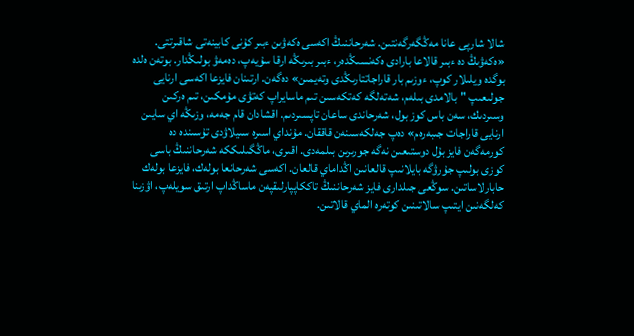شالا شارپى عانا مەڭگەرگەنتىن. شەرحاننىڭ اكەسى ەكەۋىن ءبىر كۇنى كابينەتى شاقىرتتى. «ەكەۋىڭ دە ءبىر قالاعا بارادى ەكەنسىڭدەر، ءبىر بىرىڭە ارقا سۇيەپ، دەمەۋ بولىڭدار. بوتەن ەلدە بوگدە ويلىلار كوپ، ءوزىم بار قاراجاتتارىڭدى وتەيمىن» دەگەن. ارتىنان فايزعا اكەسى ارنايى جولىعىپ "بالامدى بىلەم، شەتەلگە كەتكەسىن تىم ماسايراپ كەتۋى مۇمكىن، تىم ەركىن وسىردىك، سەن باس كوز بول، شەرحاندى ساعان تاپسىردىم. اقشادان قام جەمە، وزىڭە اي سايىن ارنايى قاراجات جىبەرەم» دەپ جەلكەسىنەن قاققان. مۇنداي اسىرە سىيلاۋدى تۇسىندە دە كورمەگەن فايز بۇل دوستىعىن نەگە جورىرىن بىلمەدى. اقىرى، ماڭگىلىككە شەرحاننىڭ باسى كوزى بولىپ جۇرۋگە بايلانىپ قالعانىن اڭداماي قالعان. اكەسى شەرحانعا بولەك، فايزعا بولەك حابارلاساتىن. سوڭعى جىلدارى فايز شەرحاننىڭ تاككاپپارلىقپەن ماساڭداپ ارتىق سويلەپ، اۋزىنا كەلگەنىن ايتىپ سالاتىنىن كوتەرە الماي قالاتىن.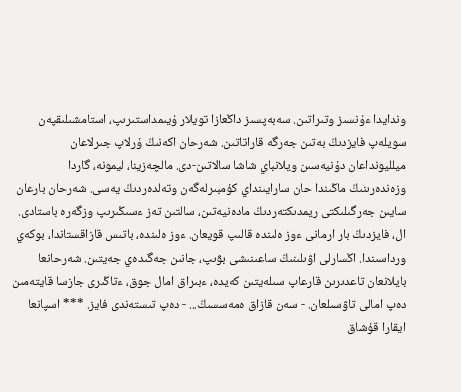وندايدا ءۇنسىز وتىراتىن. سەبەپسىز داڭعازا تويلار ۇيىمداستىرىپ، استامشىلىقپەن سويلەپ فايزدىڭ بەتىن جەرگە قاراتاتىن. شەرحان اكەنىڭ ۇرلاپ جىرلاعان ميلليونداعان دۇنيەسىن ويلانباي شاشا سالاتىن-دى. مالچەزينا، ليمونە، گاردا وزەندەرىنىڭ ماڭىندا حان سارايىنداي كۇمبىرلەگەن وتەلدەردىڭ يەسى. شەرحان بارعان سايىن جەرگىلىكتى ريمدىكتەردىڭ مادەنيەتىن، سالتىن تەز ءسىڭىرىپ وزگەرە باستادى. ال، فايزدىڭ بار ارمانى ءوز ەلىندە قالىپ قويعان. ءوز ەلىندە، باتىس قازاقستاندا، بوكەي ورداسىندا. اڭسارلى اۋىلىنىڭ ساعىنىشى بۋىپ، جانىن جەگىدەي جەيتىن. شەرحانعا بايلانعان تاعدىرىن قارعاپ سىلەيتىن كەيدە، ءبىراق امال جوق، ءتاڭىرى جازسا قايتەمىن دەپ امالى تاۋسىلعان. - سەن قازاق ەمەسسىڭ... - دەپ تىستەندى فايز. *** اسپانعا ايقارا قۇشاق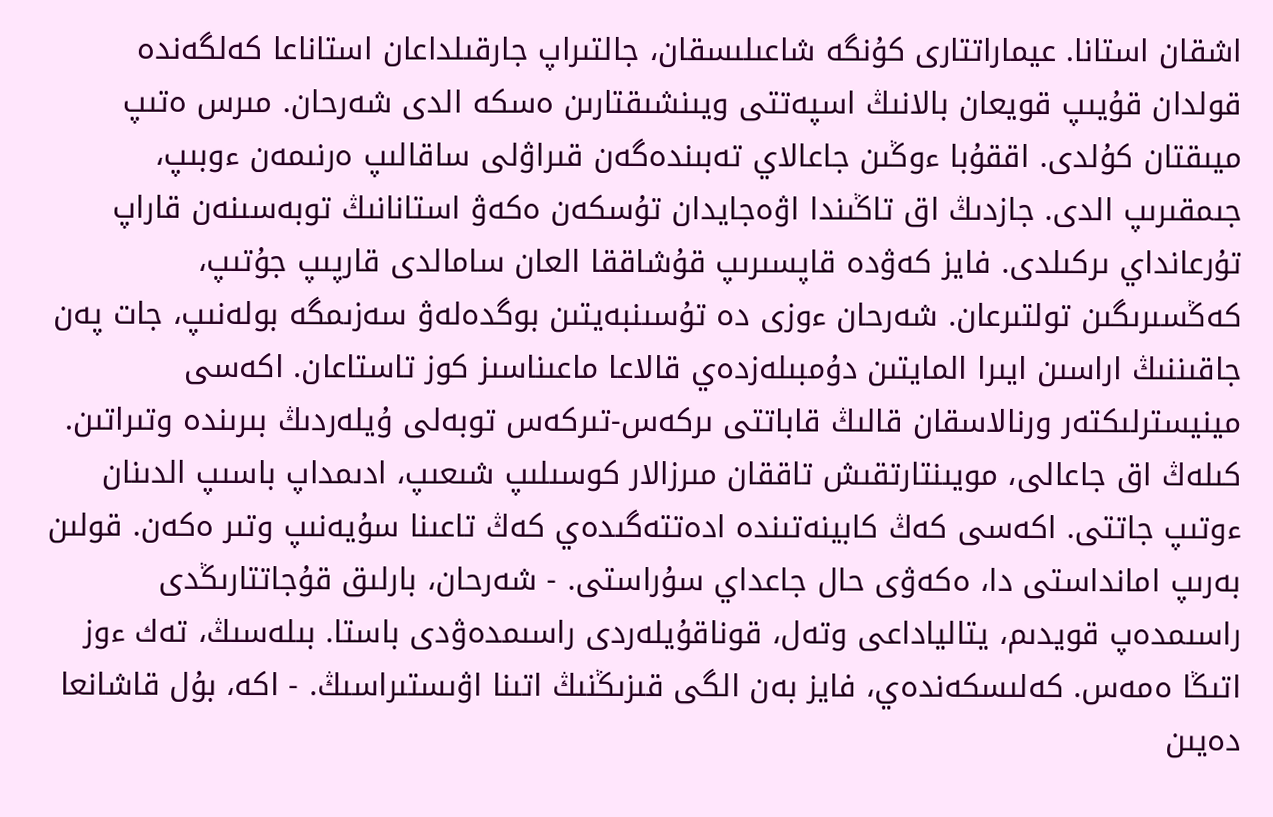اشقان استانا. عيماراتتارى كۇنگە شاعىلىسقان، جالتىراپ جارقىلداعان استاناعا كەلگەندە قولدان قۇيىپ قويعان بالانىڭ اسپەتتى ويىنشىقتارىن ەسكە الدى شەرحان. مىرس ەتىپ ميىقتان كۇلدى. اققۇبا ءوڭىن جاعالاي تەبىندەگەن قىراۋلى ساقالىپ ەرنىمەن ءوبىپ، جىمقىرىپ الدى. جازدىڭ اق تاڭىندا اۋەجايدان تۇسكەن ەكەۋ استانانىڭ توبەسىنەن قاراپ تۇرعانداي ىركىلدى. فايز كەۋدە قاپسىرىپ قۇشاققا العان سامالدى قارپىپ جۇتىپ، كەڭسىرىگىن تولتىرعان. شەرحان ءوزى دە تۇسىنبەيتىن بوگدەلەۋ سەزىمگە بولەنىپ، جات پەن جاقىننىڭ اراسىن ايىرا المايتىن دۇمبىلەزدەي قالاعا ماعىناسىز كوز تاستاعان. اكەسى مينيسترلىكتەر ورنالاسقان قالىڭ قاباتتى ىركەس-تىركەس توبەلى ۇيلەردىڭ بىرىندە وتىراتىن. كىلەڭ اق جاعالى، مويىنتارتقىش تاققان مىرزالار كوسىلىپ شىعىپ، ادىمداپ باسىپ الدىنان ءوتىپ جاتتى. اكەسى كەڭ كابينەتىندە ادەتتەگىدەي كەڭ تاعىنا سۇيەنىپ وتىر ەكەن. قولىن بەرىپ امانداستى دا، ەكەۋى حال جاعداي سۇراستى. - شەرحان، بارلىق قۇجاتتارىڭدى راسىمدەپ قويدىم، يتالياداعى وتەل، قوناقۇيلەردى راسىمدەۋدى باستا. بىلەسىڭ، تەك ءوز اتىڭا ەمەس. كەلىسكەندەي، فايز بەن الگى قىزىڭنىڭ اتىنا اۋىستىراسىڭ. - اكە، بۇل قاشانعا دەيىن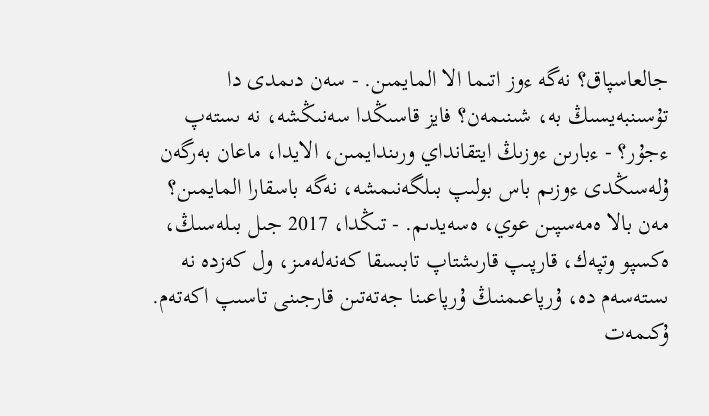جالعاسپاق؟ نەگە ءوز اتىما الا المايمىن. - سەن دىمدى دا تۇسىنبەيسىڭ بە، شىنىمەن؟ فايز قاسىڭدا سەنىڭشە، نە ىستەپ ءجۇر؟ - ءبارىن ءوزىڭ ايتقانداي ورىندايمىن، الايدا، ماعان بەرگەن ۇلەسىڭدى ءوزىم باس بولىپ بىلگەنىمشە، نەگە باسقارا المايمىن؟ مەن بالا ەمەسپىن عوي، ەسەيدىم. - تىڭدا، 2017 جىل بىلەسىڭ، ەكسپو وتپەك، قارپىپ قارىشتاپ تابىسقا كەنەلەمىز، ول كەزدە نە ىستەسەم دە، ۇرپاعىمنىڭ ۇرپاعىنا جەتەتىن قارجىنى تاسىپ اكەتەم. ۇكىمەت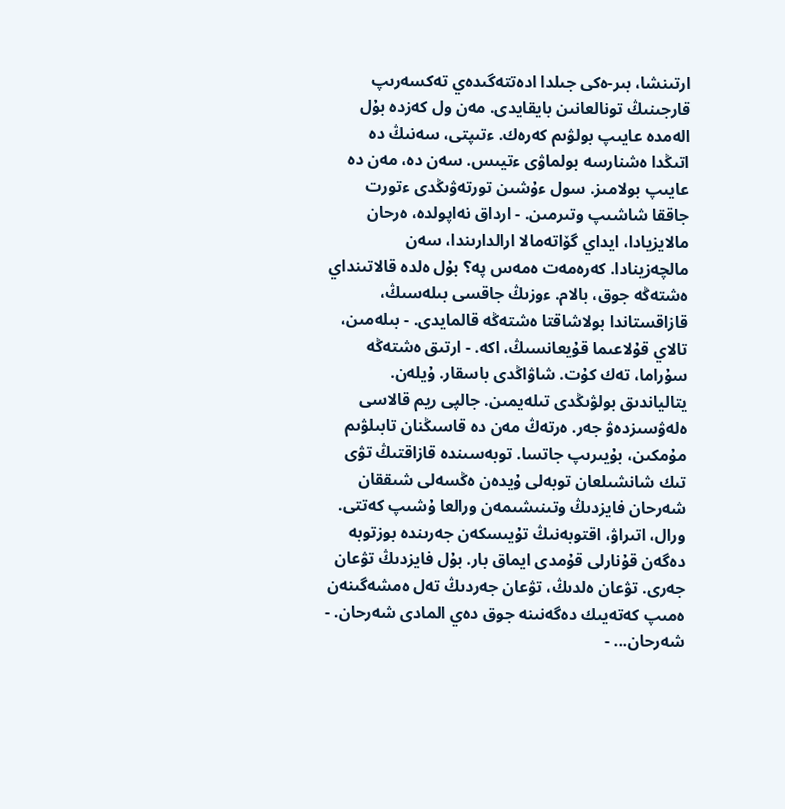ارتىنشا، بىر-ەكى جىلدا ادەتتەگىدەي تەكسەرىپ قارجىنىڭ تونالعانىن بايقايدى. مەن ول كەزدە بۇل الەمدە عايىپ بولۋىم كەرەك. ءتىپتى، سەنىڭ دە اتىڭدا ەشنارسە بولماۋى ءتيىس. سەن دە، مەن دە عايىپ بولامىز. سول ءۇشىن تورتەۋىڭدى ءتورت جاققا شاشىپ وتىرمىن. - ارداق نەاپولدە، ەرحان مالايزيادا، ايداي گۆاتەمالا ارالدارىندا، سەن مالچەزينادا. كەرەمەت ەمەس پە؟ بۇل ەلدە قالاتىنداي ەشتەڭە جوق، بالام. ءوزىڭ جاقسى بىلەسىڭ، قازاقستاندا بولاشاقتا ەشتەڭە قالمايدى. - بىلەمىن، تالاي قۇلاعىما قۇيعانسىڭ، اكە. - ارتىق ەشتەڭە سۇراما، تەك كۇت. شاۋاڭدى باسقار. ۇيلەن. يتالياندىق بولۋىڭدى تىلەيمىن. جالپى ريم قالاسى ەلەۋسىزدەۋ جەر. ەرتەڭ مەن دە قاسىڭنان تابىلۋىم مۇمكىن، بۇيىرىپ جاتسا. توبەسىندە قازاقتىڭ تۋى تىك شانشىلعان توبەلى ۇيدەن ەڭسەلى شىققان شەرحان فايزدىڭ وتىنىشىمەن ورالعا ۇشىپ كەتتى. ورال، اتىراۋ، اقتوبەنىڭ تۇيىسكەن جەرىندە بوزتوبە دەگەن قۇنارلى قۇمدى ايماق بار. بۇل فايزدىڭ تۋعان جەرى. تۋعان ەلدىڭ، تۋعان جەردىڭ تەل ەمشەگىنەن ەمىپ كەتەيىك دەگەنىنە جوق دەي المادى شەرحان. - شەرحان... -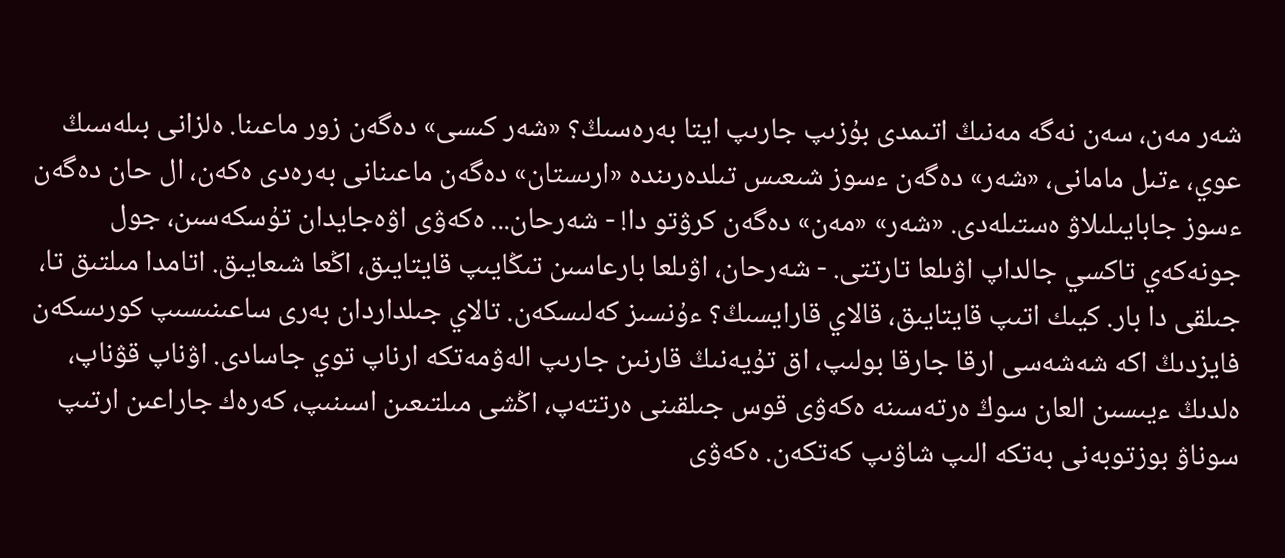شەر مەن، سەن نەگە مەنىڭ اتىمدى بۇزىپ جارىپ ايتا بەرەسىڭ؟ «شەر كىسى» دەگەن زور ماعىنا. ەلزانى بىلەسىڭ عوي، ءتىل مامانى، «شەر» دەگەن ءسوز شىعىس تىلدەرىندە «ارىستان» دەگەن ماعىنانى بەرەدى ەكەن، ال حان دەگەن ءسوز جابايىلىلاۋ ەستىلەدى. «شەر» «مەن» دەگەن كرۋتو دا! - شەرحان... ەكەۋى اۋەجايدان تۇسكەسىن، جول جونەكەي تاكسي جالداپ اۋىلعا تارتتى. - شەرحان، اۋىلعا بارعاسىن تىڭايىپ قايتايىق، اڭعا شىعايىق. اتامدا مىلتىق تا، جىلقى دا بار. كيىك اتىپ قايتايىق، قالاي قارايسىڭ؟ ءۇنسىز كەلىسكەن. تالاي جىلداردان بەرى ساعىنىسىپ كورىسكەن فايزدىڭ اكە شەشەسى ارقا جارقا بولىپ، اق تۇيەنىڭ قارنىن جارىپ الەۋمەتكە ارناپ توي جاسادى. اۋناپ قۋناپ، ەلدىڭ ءيىسىن العان سوڭ ەرتەسىنە ەكەۋى قوس جىلقىنى ەرتتەپ، اڭشى مىلتىعىن اسىنىپ، كەرەك جاراعىن ارتىپ سوناۋ بوزتوبەنى بەتكە الىپ شاۋىپ كەتكەن. ەكەۋى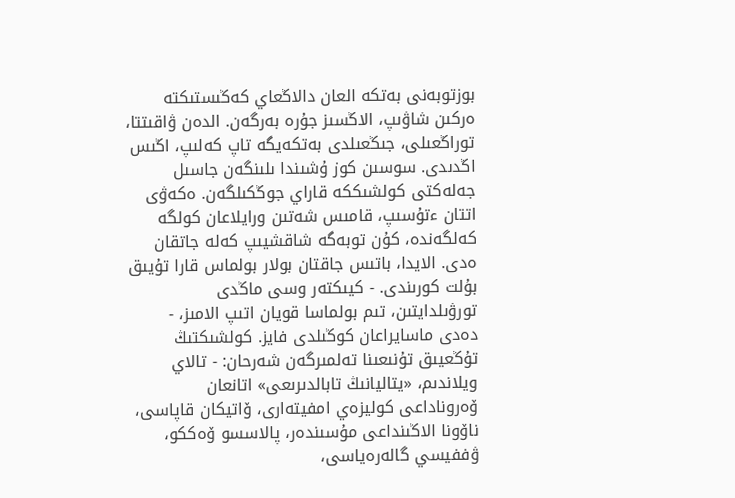بوزتوبەنى بەتكە العان دالاڭعاي كەڭىستىكتە ەركىن شاۋىپ، الاڭسىز جۇرە بەرگەن. الدەن ۋاقىتتا، توراڭعىلى، جىڭعىلدى بەتكەيگە تاپ كەلىپ، اڭىس اڭدىدى. سوسىن كوز ۇشىندا ىلىنگەن جاسىل جەلەكتى كولشىككە قاراي جوڭكىلگەن. ەكەۋى اتتان ءتۇسىپ، قامىس شەتىن ورايلاعان كولگە كەلگەندە، كۇن توبەگە شاقشيىپ كەلە جاتقان ەدى. الايدا، باتىس جاقتان بولار بولماس قارا تۇيىق بۇلت كورىندى. - كيىكتەر وسى ماڭدى تورۋىلدايتىن، تىم بولماسا قويان اتىپ الامىز، - دەدى ماسايراعان كوڭىلدى فايز. كولشىكتىڭ تۇڭعيىق تۇنىعىنا تەلمىرگەن شەرحان: - تالاي ويلاندىم، «يتاليانىڭ تابالدىرىعى» اتانعان ۆەروناداعى كوليزەي امفيتەارى، ۆاتيكان قاپاسى، ناۆونا الاڭىنداعى مۇسىندەر، پالاسسو ۆەككو، ۋففيسي گالەرەياسى،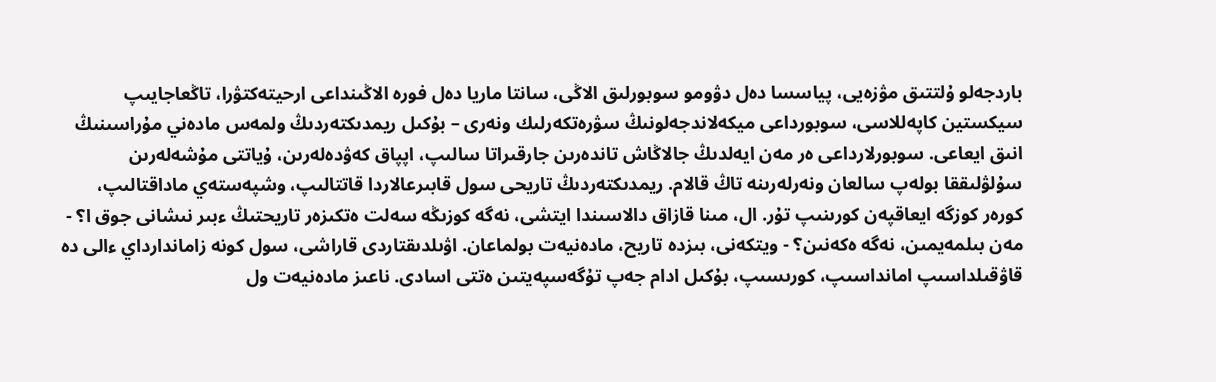باردجەلو ۇلتتىق مۋزەيى، پياسسا دەل دۋومو سوبورلىق الاڭى، سانتا ماريا دەل فورە الاڭىنداعى ارحيتەكتۋرا، تاڭعاجايىپ سيكستين كاپەللاسى، سوبورداعى ميكەلاندجەلونىڭ سۋرەتكەرلىك ونەرى – بۇكىل ريمدىكتەردىڭ ولمەس مادەني مۇراسىنىڭ انىق ايعاعى. سوبورلارداعى ەر مەن ايەلدىڭ جالاڭاش تاندەرىن جارقىراتا سالىپ، اپپاق كەۋدەلەرىن، ۇياتتى مۇشەلەرىن سۇلۋلىققا بولەپ سالعان ونەرلەرىنە تاڭ قالام. ريمدىكتەردىڭ تاريحى سول قابىرعالاردا قاتتالىپ، وشپەستەي ماداقتالىپ، كورەر كوزگە ايعاقپەن كورىنىپ تۇر. ال، مىنا قازاق دالاسىندا ايتشى، نەگە كوزىڭە سەلت ەتكىزەر تاريحتىڭ ءبىر نىشانى جوق ا؟ - مەن بىلمەيمىن، نەگە ەكەنىن؟ - ويتكەنى، بىزدە تاريح، مادەنيەت بولماعان. اۋىلدىقتاردى قاراشى، سول كونە زاماندارداي ءالى دە قاۋقىلداسىپ امانداسىپ، كورىسىپ، بۇكىل ادام جەپ تۇگەسپەيتىن ەتتى اسادى. ناعىز مادەنيەت ول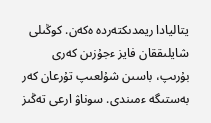يتاليادا ريمدىكتەردە ەكەن. كوڭىلى شايلىققان فايز ءجۇزىن كەرى بۇرىپ، باسىن شۇلعىپ تۇرعان كەر بەستىگە ءمىندى. سوناۋ ارعى تەڭىز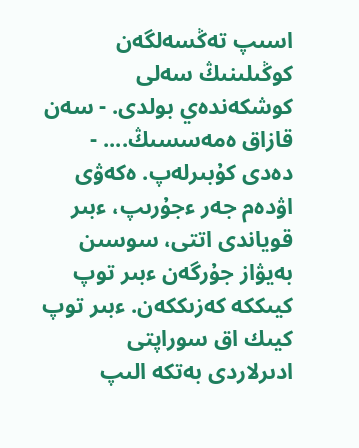اسىپ تەڭسەلگەن كوڭىلىنىڭ سەلى كوشكەندەي بولدى. - سەن قازاق ەمەسسىڭ.... - دەدى كۇبىرلەپ. ەكەۋى اۋدەم جەر ءجۇرىپ، ءبىر قوياندى اتتى، سوسىن بەيۋاز جۇرگەن ءبىر توپ كيىككە كەزىككەن. ءبىر توپ كيىك اق سوراپتى ادىرلاردى بەتكە الىپ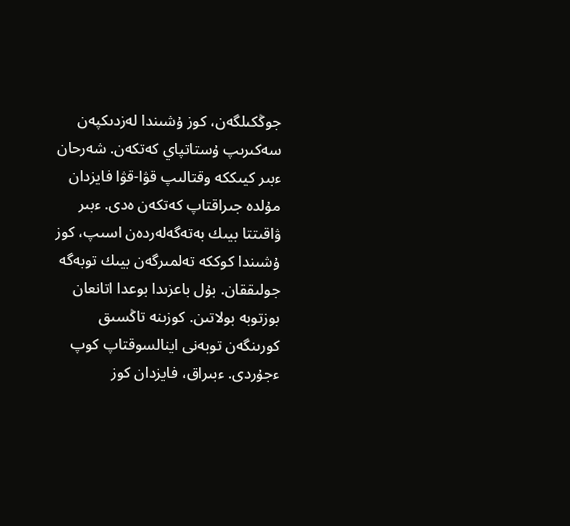جوڭكىلگەن، كوز ۇشىندا لەزدىكپەن سەكىرىپ ۇستاتپاي كەتكەن. شەرحان ءبىر كيىككە وقتالىپ قۋا-قۋا فايزدان مۇلدە جىراقتاپ كەتكەن ەدى. ءبىر ۋاقىتتا بيىك بەتەگەلەردەن اسىپ، كوز ۇشىندا كوككە تەلمىرگەن بيىك توبەگە جولىققان. بۇل باعزىدا بوعدا اتانعان بوزتوبە بولاتىن. كوزىنە تاڭسىق كورىنگەن توبەنى اينالسوقتاپ كوپ ءجۇردى. ءبىراق، فايزدان كوز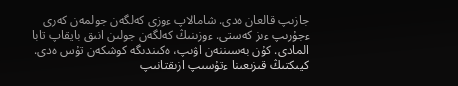جازىپ قالعان ەدى. شامالاپ ءوزى كەلگەن جولمەن كەرى ءجۇرىپ ءىز كەستى. ءوزىنىڭ كەلگەن جولىن انىق بايقاپ تابا المادى. كۇن بەسىننەن اۋىپ، ەكىندىگە كوشكەن تۇس ەدى. كيىكتىڭ قىزىعىنا ءتۇسىپ ازىقتانىپ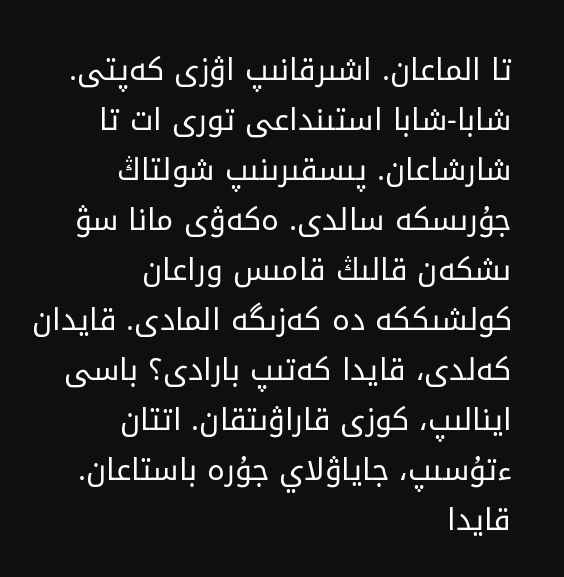تا الماعان. اشىرقانىپ اۋزى كەپتى. شابا-شابا استىنداعى تورى ات تا شارشاعان. پىسقىرىنىپ شولتاڭ جۇرىسكە سالدى. ەكەۋى مانا سۋ ىشكەن قالىڭ قامىس وراعان كولشىككە دە كەزىگە المادى. قايدان كەلدى، قايدا كەتىپ بارادى؟ باسى اينالىپ، كوزى قاراۋىتقان. اتتان ءتۇسىپ، جاياۋلاي جۇرە باستاعان. قايدا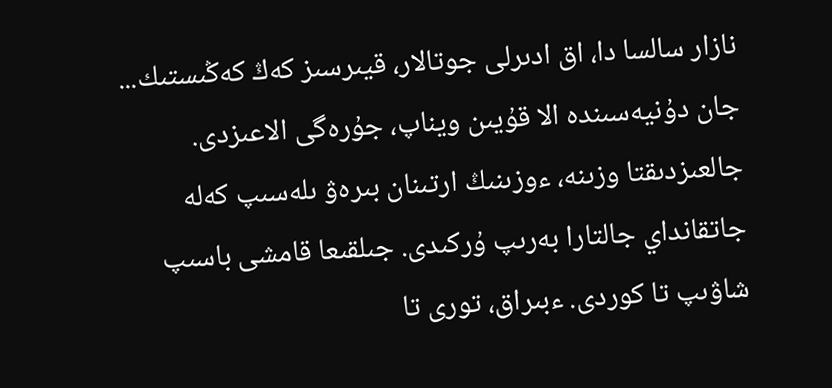نازار سالسا دا، اق ادىرلى جوتالار، قيىرسىز كەڭ كەڭىستىك... جان دۇنيەسىندە الا قۇيىن ويناپ، جۇرەگى الاعىزدى. جالعىزدىقتا وزىنە، ءوزىنىڭ ارتىنان بىرەۋ ىلەسىپ كەلە جاتقانداي جالتارا بەرىپ ۇركىدى. جىلقىعا قامشى باسىپ شاۋىپ تا كوردى. ءبىراق، تورى تا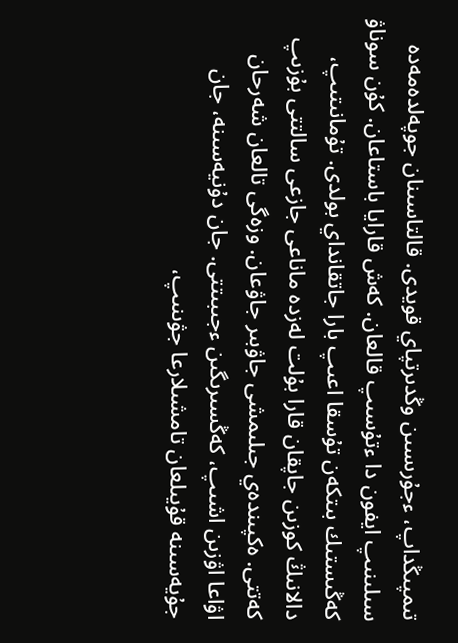تىمپىڭداپ، ءجۇرىسىن وڭدىرتپاي قويدى. قالتاسىنان جوپەلدەمەدە سىلىنىپ ايفون دا ءتۇسىپ قالعان. كەش قارايا باستاعان. كۇن سوناۋ كەڭىستىك بىتكەن تۇسقا اعىپ بارا جاتقانداي بولدى. تۇمانىتىپ، دالانىڭ كوزىن جاپقان قارا بۇلت لەزدە ماناعى جازعى سالتتى بۇزىپ كەتتى. ەكپىندەي جىلىمشى جاۋبىر جاۋعان. وزەگى تالعان شەرحان اۋاعا اۋزىن اشىپ، كەڭسىرىگىن ءجىبىتتى. جان دۇنيەسىنە، جان جۇيەسىنە قۇيىلعان تامشىلارعا جۋىنىپ،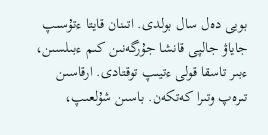بويى دەل سال بولدى. اتىنان قايتا ءتۇسىپ جاياۋ جالپى قانشا جۇرگەنىن كىم ءبىلسىن، ءبىر تاسقا قولى ءتيىپ توقتادى. ارقاسىن تىرەپ وتىرا كەتكەن. باسىن شۇلعىپ،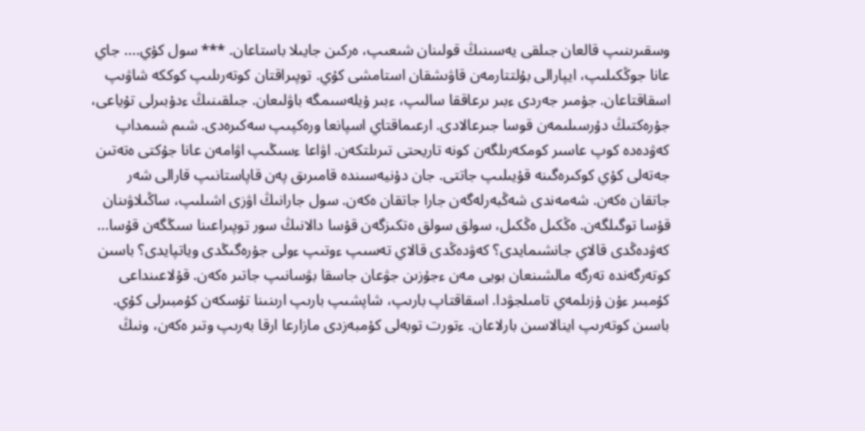وسقىرىنىپ قالعان جىلقى يەسىنىڭ قولىنان شىعىپ، ەركىن جايىلا باستاعان. *** سول كۇي.... جاي عانا جوڭكىلىپ، ايپارالى بۇلتتارمەن قاۋىشقان استامشى كۇي. توپىراقتان كوتەرىلىپ كوككە شاۋىپ اسقاقتاعان. جۇمىر جەردى ءبىر ىرعاققا سالىپ، ءبىر ۇيلەسىمگە باۋلىعان. جىلقىنىڭ ءدۇبىرلى تۇياعى، جۇرەكتىڭ دۇرسىلىمەن قوسا جىرعالادى. ارعىماقتاي اسپانعا ورەكپىپ سەكىرەدى. شىم شىمداپ كەۋدەدە كوپ عاسىر كومكەرىلگەن كونە تاريحتى تىرىلتكەن. اۋاعا ءسىڭىپ اۋامەن عانا جۇكتى ەتەتىن جەتەلى كۇي كوكىرەگىنە قۇيىلىپ جاتتى. جان دۇنيەسىندە قامىرىق پەن قاپاستانىپ قارالى شەر جاتقان ەكەن. شەمەندى شەڭبەرلەگەن جارا جاتقان ەكەن. سول جارانىڭ اۋزى اشىلىپ، ساڭىلاۋىنان قۇسا توگىلگەن. ەڭكىل ەڭكىل، سولق سولق ەتكىزگەن قۇسا دالانىڭ سور توپىراعىنا سىڭگەن قۇسا... كەۋدەڭدى قالاي جانشىمايدى؟ كەۋدەڭدى قالاي تەسىپ ءوتىپ ءولى جۇرەگىڭدى وياتپايدى؟ باسىن كوتەرگەندە تەرگە مالشىنعان بويى مەن ءجۇزىن جۋعان جاسقا بۋسانىپ جاتىر ەكەن. قۇلاعىنداعى كۇمبىر ءۇن ۇزىلمەي تامىلجۋدا. اسقاقتاپ بارىپ، شاپشىپ بارىپ ارىنىنا تۇسكەن كۇمبىرلى كۇي. باسىن كوتەرىپ اينالاسىن بارلاعان. ءتورت توبەلى كۇمبەزدى مازارعا ارقا بەرىپ وتىر ەكەن، ونىڭ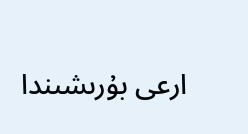ارعى بۇرىشىندا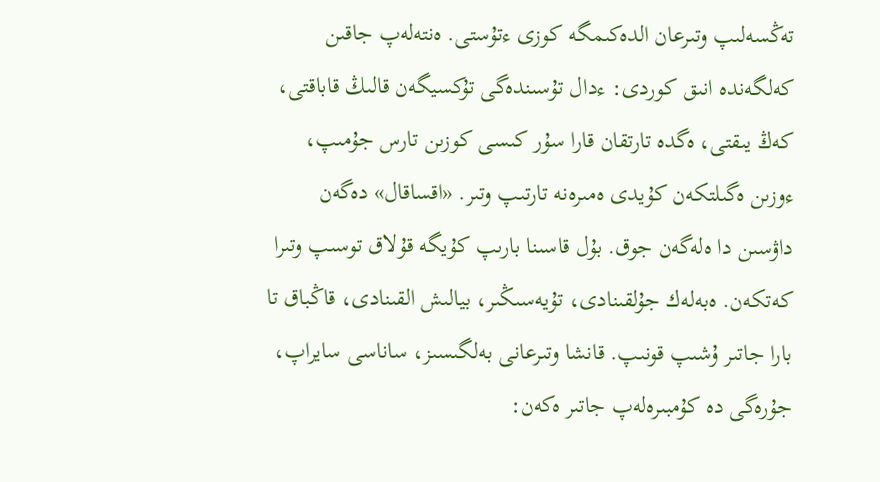تەڭسەلىپ وتىرعان الدەكىمگە كوزى ءتۇستى. ەنتەلەپ جاقىن كەلگەندە انىق كوردى: ءدال تۇسىندەگى تۇكسيگەن قالىڭ قاباقتى، كەڭ يىقتى، ەگدە تارتقان قارا سۇر كىسى كوزىن تارس جۇمىپ، ءوزىن ەگىلتكەن كۇيدى ەمىرەنە تارتىپ وتىر. «اقساقال» دەگەن داۋسىن دا ەلەگەن جوق. بۇل قاسىنا بارىپ كۇيگە قۇلاق توسىپ وتىرا كەتكەن. ەبەلەك جۇلقىنادى، تۇيەسىڭىر، بيالىش القىنادى، قاڭباق تا بارا جاتىر ۇشىپ قونىپ. قانشا وتىرعانى بەلگىسىز، ساناسى سايراپ، جۇرەگى دە كۇمبىرەلەپ جاتىر ەكەن: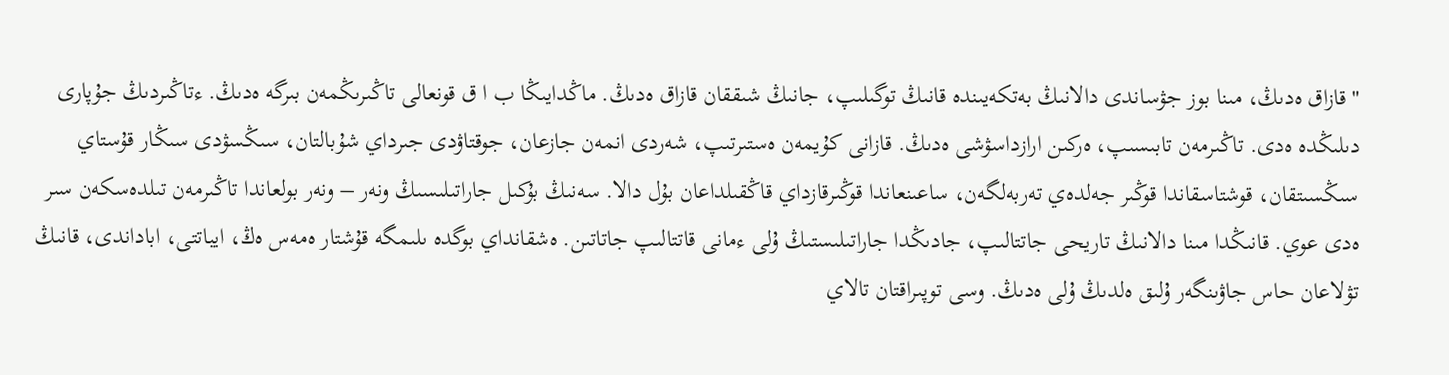"قازاق ەدىڭ، مىنا بوز جۋساندى دالانىڭ بەتكەيىندە قانىڭ توگىلىپ، جانىڭ شىققان قازاق ەدىڭ. ماڭدايىڭا ب ا ق قونعالى تاڭىرىڭمەن بىرگە ەدىڭ. ءتاڭىردىڭ جۇپارى دىلىڭدە ەدى. تاڭىرمەن تابىسىپ، ەركىن ارازداسۋشى ەدىڭ. قازانى كۇيمەن ەستىرتىپ، شەردى انمەن جازعان، جوقتاۋدى جىرداي شۇبالتان، سىڭسۋدى سىڭار قۇستاي سىڭسىتقان، قوشتاسقاندا قوڭىر جەلدەي تەربەلگەن، ساعىنعاندا قوڭىرقازداي قاڭقىلداعان بۇل دالا. سەنىڭ بۇكىل جاراتىلىسىڭ ونەر – ونەر بولعاندا تاڭىرمەن تىلدەسكەن سىر ەدى عوي. قانىڭدا مىنا دالانىڭ تاريحى جاتتالىپ، جادىڭدا جاراتىلىستىڭ ۇلى ءمانى قاتتالىپ جاتاتىن. ەشقانداي بوگدە ىلىمگە قۇشتار ەمەس ەڭ، ايباتتى، اباداندى، قانىڭ تۋلاعان حاس جاۋىنگەر ۇلىق ەلدىڭ ۇلى ەدىڭ. وسى توپىراقتان تالاي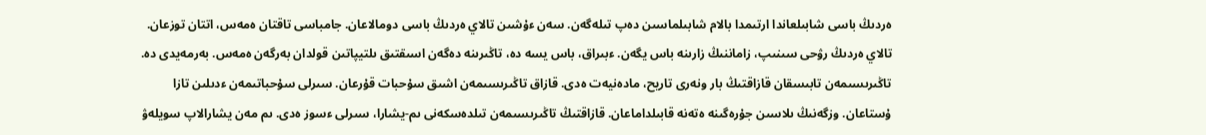ەردىڭ باسى شابىلعاندا ارتىمدا بالام شابىلماسىن دەپ تىلەگەن. سەن ءۇشىن تالاي ەردىڭ باسى دومالاعان. جامباسى تاقتان ەمەس، اتتان توزعان. تالاي ەردىڭ رۋحى سىنىپ، زاماننىڭ زارىنە باس يگەن. ءبىراق، باس يسە دە، تاڭىرىنە دەگەن اسىقتىق ىلتيپاتىن قولدان بەرگەن ەمەس. بەرمەيدى دە. تاڭىرىسىمەن تابىسقان قازاقتىڭ بار ونەرى تاريح، مادەنيەت ەدى. قازاق تاڭىرىسىمەن اشىق سۇحبات قۇرعان. سىرلى سۇحباتىمەن ءدىلىن تازا ۇستاعان. وزگەنىڭ ىلاسىن جۇرەگىنە ەتەنە قابىلداماعان. قازاقتىڭ تاڭىرىسىمەن تىلدەسكەنى ىم-يشارا، سىرلى ءسوز ەدى. ىم مەن يشارالاپ سويلەۋ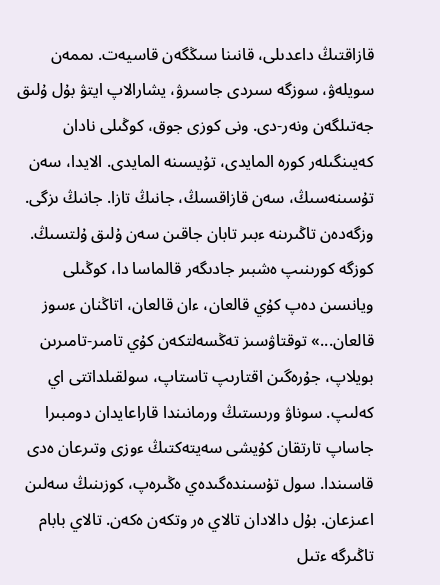قازاقتىڭ داعدىلى، قانىنا سىڭگەن قاسيەت. ىممەن سويلەۋ، سوزگە سىردى جاسىرۋ، يشارالاپ ايتۋ بۇل ۇلىق جەتىلگەن ونەر-دى. ونى كوزى جوق، كوڭىلى نادان كەيىنگىلەر كورە المايدى، تۇيسىنە المايدى. الايدا، سەن تۇسىنەسىڭ، سەن قازاقسىڭ، جانىڭ تازا. جانىڭ ىزگى. وزگەدەن تاڭىرىنە ءبىر تابان جاقىن سەن ۇلىق ۇلتسىڭ. كوزگە كورىنىپ ەشبىر جادىگەر قالماسا دا، كوڭىلى ويانسىن دەپ كۇي قالعان، ءان قالعان، اتاڭنان ءسوز قالعان...» توقتاۋسىز تەڭسەلتكەن كۇي تامىر-تامىرىن بويلاپ، جۇرەگىن اقتارىپ تاستاپ، سولقىلداتتى اي كەلىپ. سوناۋ ورىستىڭ ورمانىندا قاراعايدان دومبىرا جاساپ تارتقان كۇيشى سەيتەكتىڭ ءوزى وتىرعان ەدى قاسىندا. سول تۇسىندەگىدەي ەڭىرەپ، كوزىنىڭ سەلىن اعىزعان. بۇل دالادان تالاي ەر وتكەن ەكەن. تالاي بابام تاڭىرگە ءتىل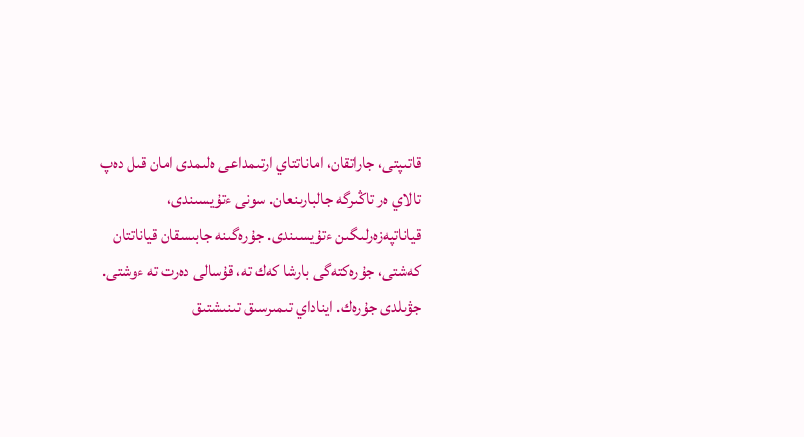قاتىپتى، جاراتقان، اماناتتاي ارتىمداعى ەلىمدى امان قىل دەپ تالاي ەر تاڭىرگە جالبارىنعان. سونى ءتۇيسىندى، قياناتپەزەرلىگىن ءتۇيسىندى. جۇرەگىنە جابىسقان قياناتتان كەشتى، جۇرەكتەگى بارشا كەك تە، قۇسالى دەرت تە ءوشتى. جۋىلدى جۇرەك. ايناداي تىمىرسىق تىنىشتىق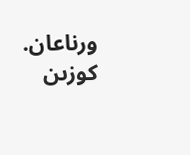ورناعان. كوزىن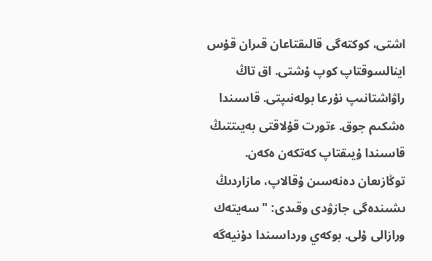اشتى، كوكتەگى قالىقتاعان قىران قۇس اينالسوقتاپ كوپ ۇشتى. اق تاڭ راۋاشتانىپ نۇرعا بولەنىپتى. قاسىندا ەشكىم جوق. ءتورت قۇلاقتى بەيىتتىڭ قاسىندا ۇيىقتاپ كەتكەن ەكەن. توڭازىعان دەنەسىن ۇقالاپ، مازاردىڭ ىشىندەگى جازۋدى وقىدى: "سەيتەك ورازالى ۇلى. بوكەي ورداسىندا دۇنيەگە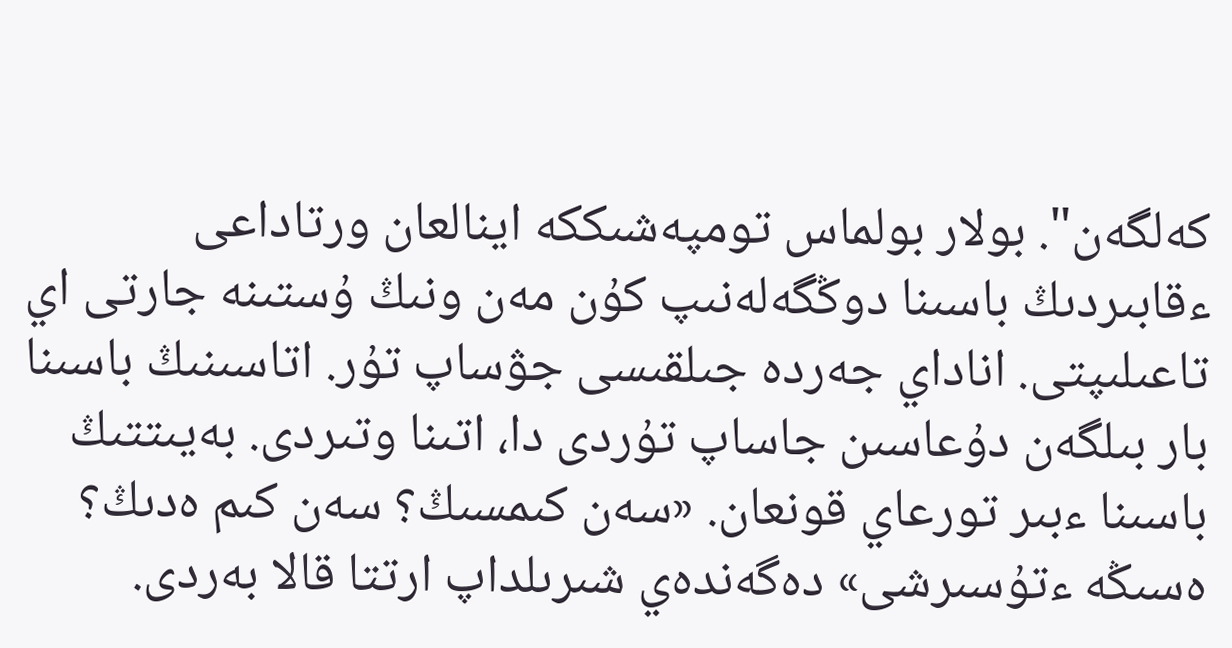كەلگەن". بولار بولماس تومپەشىككە اينالعان ورتاداعى ءقابىردىڭ باسىنا دوڭگەلەنىپ كۇن مەن ونىڭ ۇستىنە جارتى اي تاعىلىپتى. اناداي جەردە جىلقىسى جۋساپ تۇر. اتاسىنىڭ باسىنا بار بىلگەن دۇعاسىن جاساپ تۇردى دا، اتىنا وتىردى. بەيىتتىڭ باسىنا ءبىر تورعاي قونعان. «سەن كىمسىڭ؟ سەن كىم ەدىڭ؟ ەسىڭە ءتۇسىرشى» دەگەندەي شىرىلداپ ارتتا قالا بەردى.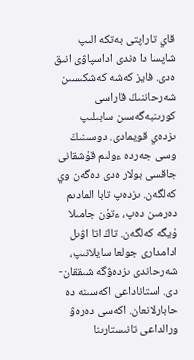قاي تاراپتى بەتكە الىپ شاپسا دا ەندى اداسپاۋى انىق ەدى. فايز كەشە كەشكىسىن شەرحاننىڭ قاراسى كورىنبەگەسىن سابىلىپ ىزدەي قويمادى. دوسىنىڭ وسى جەردە ءولىم قۇشقانى جاقسى بولار ەدى دەگەن وي كەلگەن. ىزدەپ تابا المادىم دەرمىن دەپ، ءتۇن جامىلا ۇيگە كەلگەن. تاڭ اتا اۋىل ادامدارى جولعا سايلانىپ، شەرحاندى ىزدەۋگە شىققان-دى. استاناداعى اكەسىنە دە حابارلانعان. اكەسى دەرەۋ ورالداعى تانىستارىنا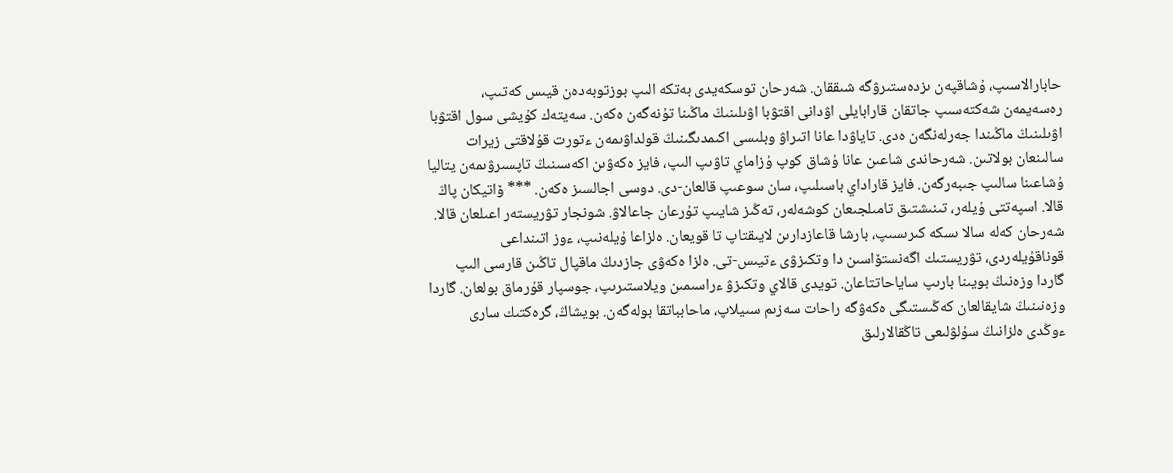حابارالاسىپ، ۇشاقپەن ىزدەستىرۋگە شىققان. شەرحان توسكەيدى بەتكە الىپ بوزتوبەدەن قيىس كەتىپ، رەسەيمەن شەكتەسىپ جاتقان قارابايلى اۋدانى اقتۋبا اۋىلىنىڭ ماڭىنا تۇنەگەن ەكەن. سەيتەك كۇيشى سول اقتۋبا اۋىلىنىڭ ماڭىندا جەرلەنگەن ەدى. تاياۋدا عانا اتىراۋ وبلىسى اكىمدىگىنىڭ قولداۋىمەن ءتورت قۇلاقتى زيرات سالىنعان بولاتىن. شەرحاندى شاعىن عانا ۇشاق كوپ ۇزاماي تاۋىپ الىپ، فايز ەكەۋىن اكەسىنىڭ تاپسىرۋىمەن يتاليا ۇشاعىنا سالىپ جىبەرگەن. فايز قاراداي باسىلىپ، سان سوعىپ قالعان-دى. دوسى اجالسىز ەكەن. *** ۆاتيكان پاڭ قالا. اسپەتتى ۇيلەر، تىنىشتىق تامىلجىعان كوشەلەر، تەڭىز شايىپ تۇرعان جاعالاۋ. شونجار تۋريستەر اعىلعان قالا. شەرحان كەلە سالا ىسكە كىرىسىپ، بارشا قاعازدارىن لايىقتاپ تا قويعان. ەلزاعا ۇيلەنىپ، ءوز اتىنداعى قوناقۇيلەردى، تۋريستىك اگەنستۆاسىن دا وتكىزۋى ءتيىس-تى. ەلزا ەكەۋى جازدىڭ ماقپال تاڭىن قارسى الىپ گاردا وزەنىڭ بويىنا بارىپ ساياحاتتاعان. تويدى قالاي وتكىزۋ ءراسىمىن ويلاستىرىپ، جوسپار قۇرماق بولعان. گاردا وزەنىنىڭ شايقالعان كەڭىستىگى ەكەۋگە راحات سەزىم سىيلاپ، ماحابباتقا بولەگەن. بويشاڭ، گرەكتىك سارى ءوڭدى ەلزانىڭ سۇلۋلىعى تاڭقالارلىق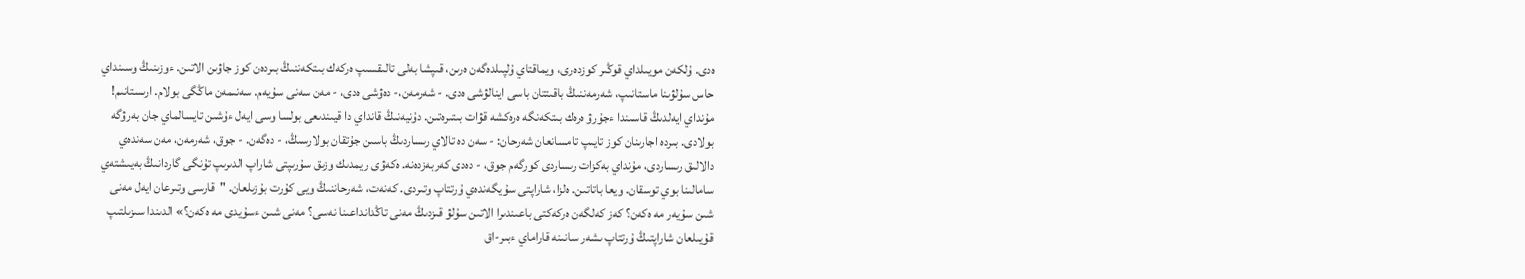ەدى. ۇلكەن مويىلداي قوڭىر كوزدەرى، ويماقتاي ۇلپىلدەگەن ەرىن، قىپشا بەلى تالىقسىپ ەركەك بىتكەننىڭ بىردەن كوز جاۋىن الاتىن. ءوزىنىڭ وسىنداي حاس سۇلۋىنا ماستانىپ، شەرمەننىڭ باقىتتان باسى اينالۋشى ەدى. - شەرمەن،- دەۋشى ەدى، - مەن سەنى سۇيەم. سەنىمەن ماڭگى بولام. ارىستانىم! مۇنداي ايەلدىڭ قاسىندا ءجۇرۋ ەرەك بىتكەنگە ەرەكشە قۋات بىتىرەتىن. دۇنيەنىڭ قانداي دا قيىندىعى بولسا وسى ايەل ءۇشىن تايسالماي جان بەرۋگە بولادى. بىردە اجارىنان كوز تايىپ تامسانعان شەرحان: - سەن دە تالاي رىساردىڭ باسىن جۇتقان بولارسىڭ، - دەگەن. - جوق، شەرمەن، مەن سەندەي دالالىق رىساردى، مۇنداي بەكزات رىساردى كورگەم جوق، - دەدى كەربەزدەنە. ەكەۋى ريمدىك وزىق سۇرىپتى شاراپ الدىرىپ تۇنگى گاردانىڭ بەيىشتەي سامالىنا بوي توسقان. ويعا باتاتىن. ەلزا، شاراپتى سۇيگەندەي ۇرتتاپ وتىردى. كەنەت، شەرحاننىڭ ويى كۇرت بۇزىلعان. "قارسى وتىرعان ايەل مەنى شىن سۇيەر مە ەكەن؟ كەز كەلگەن ەركەكتى باعىندىرا الاتىن سۇلۋ قىزدىڭ مەنى تاڭدانداعىنا نەسى؟ مەنى شىن ءسۇيدى مە ەكەن؟» الدىندا سىزىلتىپ قۇيىلعان شاراپتىڭ ۇرتتاپ ىشەر سانىنە قاراماي ءبىر-اق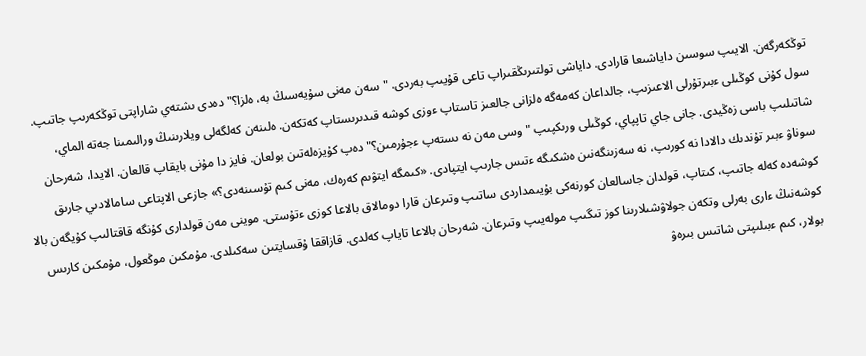توڭكەرگەن. الايىپ سوسىن داياشىعا قارادى. داياشى تولتىرىڭقىراپ تاعى قۇيىپ بەردى. "سەن مەنى سۇيەسىڭ بە، ەلزا؟" دەدى ىشتەي شاراپتى توڭكەرىپ جاتىپ. سول كۇنى كوڭىلى ءبىرتۇرلى الاعىزىپ، جالداعان كەمەگە ەلزانى جالعىز تاستاپ ءوزى كوشە قىدىرىستاپ كەتكەن. ەلىنەن كەلگەلى ويلارىنىڭ ورالىمىنا جەتە الماي، شاتىلىپ باسى زەڭيدى. جانى جاي تاپپاي، كوڭىلى ورىكپىپ "وسى مەن نە ىستەپ ءجۇرمىن؟" دەپ كۇيزەلەتىن بولعان. فايز دا مۇنى بايقاپ قالعان. الايدا، شەرحان سوناۋ ءبىر تۇندىك دالادا نە كورىپ، نە سەزىنگەنىن ەشكىگە ءتىس جارىپ ايتپادى. «كىمگە ايتۋىم كەرەك، مەنى كىم تۇسىنەدى؟» جازعى الاپتاعى سامالادىي جارىق كوشەدە كەلە جاتىپ، كىتاپ، قولدان جاسالعان كورنەكى بۇيىمداردى ساتىپ وتىرعان قارا دومالاق بالاعا كوزى ءتۇستى. موينى مەن قولدارى كۇنگە قاقتالىپ كۇيگەن بالا كوشەنىڭ ءارى بەرلى وتكەن جولاۋشىلارىنا كوز تىگىپ مولەيىپ وتىرعان. شەرحان بالاعا تاياپ كەلدى. قازاققا ۇقسايتىن سەكىلدى. مۇمكىن موڭعول، مۇمكىن كارىس بولار، كىم ءبىلىپتى شاتىس بىرەۋ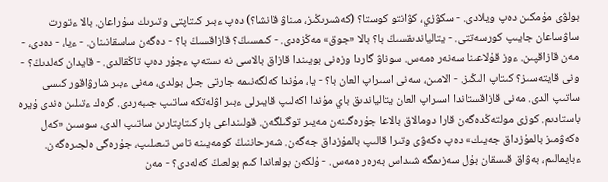بولۋى مۇمكىن دەپ ويلادى. - سكۋزي، كۋانتو كوستا؟ (كەشىرىڭىز، مىناۋ قانشا؟) دەپ ءبىر كىتاپتى وتىرىك سۇراعان. بالا ءتورت ساۋساعان جايىپ كورسەتتى. - يتالياندىقسىڭ با؟ بالا «جوق» مەڭزەدى. - كىمسىڭ؟ قازاقسىڭ با؟ - دەگەن ساسقانىنان. - ءيا، - دەدى، - مەن قازاقپىن. ءوز قۇلاعىنا سەنەر ەمەس. سوناۋ گاردا وزەنى بويىندا قازاق بالاسى نە ىستەپ ءجۇر دەپ تاڭقالدى. - قايدان كەلدىڭ؟ - ونى قايتەسىز؟ كىتاپ الىڭىز. - الامىن، سەنى اسىراپ العان با؟ - يا، مۇندا كەلگەنىمە جارتى جىل بولدى، مەنى ءبىر شارۋاقور كىسى ساتىپ الدى. مەنى قازاقستاندا اسىراپ العان يتالياندىق باي مۇندا اكەلىپ قايىرلى ءبىر اۋلەتكە ساتىپ جىبەردى. گرەك ءتىلىن ەندى ۇيرە باستادىم. كوزى مولتەڭدەگەن قارا دومالاق بالاعا جۇرەگىنەن مەيىر توگىلگەن. قولىنداعى بار كىتاپتارىن ساتىپ الدى، سوسىن «كەل ەكەۋمىز بالمۇزداق جەيىك» دەپ ەكەۋى وتىرا قالىپ بالمۇزداق جەگەن. شەرحاننىڭ كومەيىنە تاس تىعىلىپ، جۇرەگى ەلجىرەگەن. ءبايمالىم، بەۋاق قىسقان بۇل سەزىمگە شىداس بەرەر ەمەس. - ۇلكەن بولعاندا كىم بولعىڭ كەلەدى؟ - مەن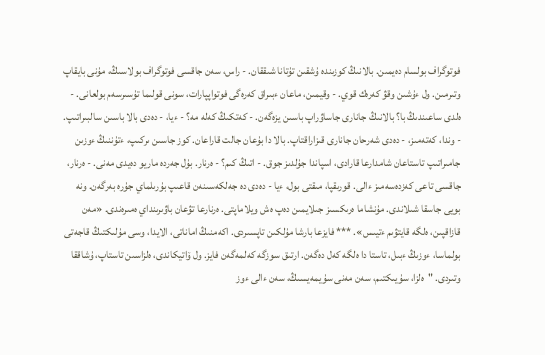فوتوگراف بولسام دەيمىن. بالانىڭ كوزىندە ۇشقىن تۇتانا شىققان. - راس، سەن جاقسى فوتوگراف بولاسىڭ، مۇنى بايقاپ وتىرمىن. ول ءۇشىن وقۋ كەرەك قوي. - وقيمىن، ماعان ءبىراق كەرەگى فوتواپپارات، سونى قولىما تۇسىرسەم بولعانى. - ەلدى ساعىندىڭ با؟ بالانىڭ جانارى جاساۋراپ باسىن يزەگەن. - كەتكىڭ كەلە مە؟ - ءيا، - دەدى بالا باسىن سالبىراتىپ. - وندا، كەتەمىز، - دەدى شەرحان جانارى قىزاراقتاپ. بالا دا بۇعان جالت قاراعان. كوز جاسىن ىركىپ، ءتۇننىڭ ءوزىن جامىراتىپ تاستاعان شامدارعا قارادى، اسپاندا جۇلدىز جوق. - اتىڭ كىم؟ - ەرنار. بۇل جەردە ماريو دەيدى مەنى. - ەرنار، جاقسى تاعى كەزدەسەمىز ءالى. قورىقپا، مىقتى بول، ءيا - دەدى دە جەلكەسىنەن قاعىپ بۇرىلماي جۇرە بەرگەن. ونە بويى جاسقا شىلاندى. مۇنشاما ەرىكسىز جىلايمىن دەپ ەش ويلاماپتى. ەرنارعا تۋعان باۋىرىنداي ەمىرەندى. «مەن قازاقپىن، ەلگە قايتۋىم ءتيىس». *** فايزعا بارشا مۇلكىن تاپسىردى. اكەمنىڭ اماناتى، الايدا، وسى مۇلىكتىڭ قاجەتى بولماسا، ءوزىڭ ءبىل، تاستا دا ەلگە كەل دەگەن. ارتىق سوزگە كەلمەگەن فايز. ول ۆاتيكاندى، ەلزاسىن تاستاپ، ۇشاققا وتىردى. "ەلزا، سۇيىكتىم، سەن مەنى سۇيمەيسىڭ، سەن ءالى ءوز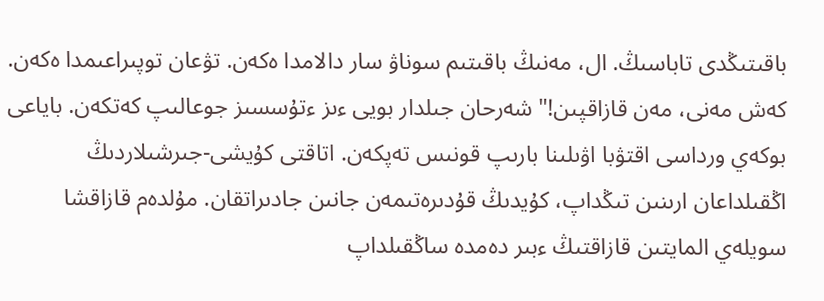باقىتىڭدى تاباسىڭ. ال، مەنىڭ باقىتىم سوناۋ سار دالامدا ەكەن. تۋعان توپىراعىمدا ەكەن. كەش مەنى، مەن قازاقپىن!" شەرحان جىلدار بويى ءىز ءتۇسسىز جوعالىپ كەتكەن. باياعى بوكەي ورداسى اقتۋبا اۋىلىنا بارىپ قونىس تەپكەن. اتاقتى كۇيشى-جىرشىلاردىڭ اڭقىلداعان ارىنىن تىڭداپ، كۇيدىڭ قۇدىرەتىمەن جانىن جادىراتقان. مۇلدەم قازاقشا سويلەي المايتىن قازاقتىڭ ءبىر دەمدە ساڭقىلداپ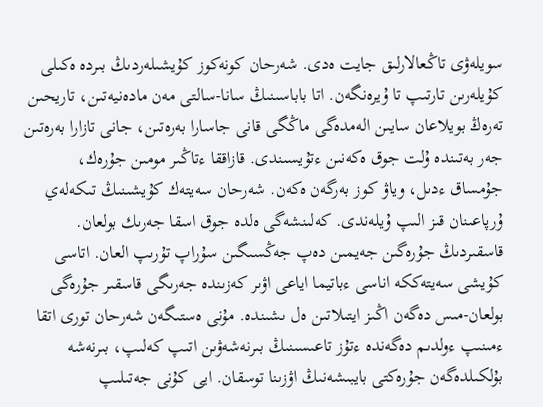سويلەۋى تاڭعالارلىق جايت ەدى. شەرحان كونەكوز كۇيشىلەردىڭ بىردە ەكىلى كۇيلەرىن تارتىپ تا ۇيرەنگەن. اتا باباسىنىڭ سانا-سالتى مەن مادەنيەتىن، تاريحىن تەرەڭ بويلاعان سايىن الەمدەگى ماڭگى قانى جاسارا بەرەتىن، جانى تازارا بەرەتىن جەر بەتىندە ۇلت جوق ەكەنىن ءتۇيسىندى. قازاققا ءتاڭىر مومىن جۇرەك، جۇمساق ءدىل، وياۋ كوز بەرگەن ەكەن. شەرحان سەيتەك كۇيشىنىڭ تىكەلەي ۇرپاعىنان قىز الىپ ۇيلەندى. كەلىنشەگى ەلدە جوق اسقا جەرىك بولعان. قاسقىردىڭ جۇرەگىن جەيمىن دەپ جەڭسىگىن سۇراپ تۇرىپ العان. اتاسى كۇيشى سەيتەككە اناسى ءباتيما اياعى اۋىر كەزىندە جەرىگى قاسقىر جۇرەگى بولعان-مىس دەگەن اڭىز ايتىلاتىن ەل ىشىندە. مۇنى ەستىگەن شەرحان تورى اتقا ءمىنىپ ءولدىم دەگەندە ءتۇز تاعىسىنىڭ بىرنەشەۋىن اتىپ كەلىپ، بىرنەشە بۇلكىلدەگەن جۇرەكتى بايبىشەنىڭ اۋزىنا توسقان. ايى كۇنى جەتىلىپ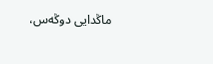ماڭدايى دوڭەس،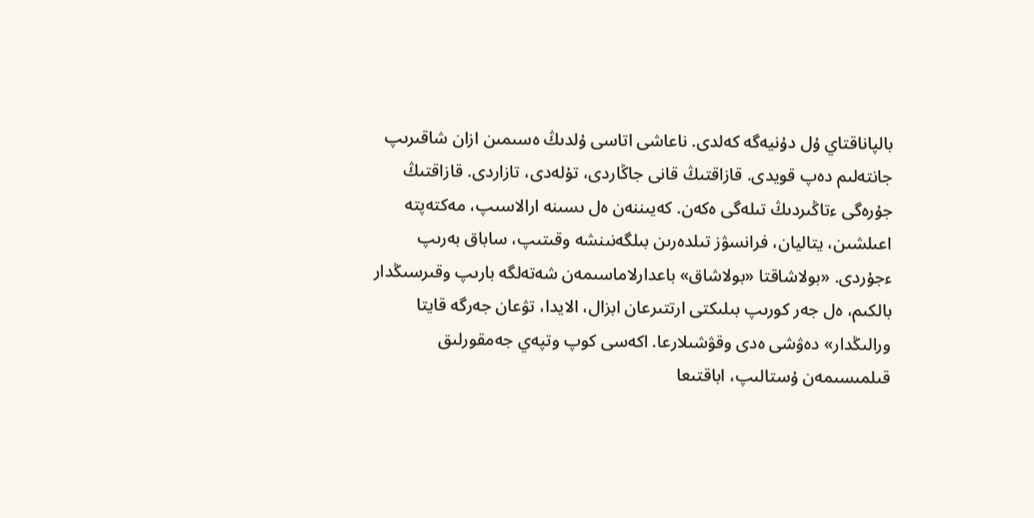بالپاناقتاي ۇل دۇنيەگە كەلدى. ناعاشى اتاسى ۇلدىڭ ەسىمىن ازان شاقىرىپ جانتەلىم دەپ قويدى. قازاقتىڭ قانى جاڭاردى، تۇلەدى، تازاردى. قازاقتىڭ جۇرەگى ءتاڭىردىڭ تىلەگى ەكەن. كەيىننەن ەل ىسىنە ارالاسىپ، مەكتەپتە اعىلشىن، يتاليان، فرانسۋز تىلدەرىن بىلگەنىنشە وقىتىپ، ساباق بەرىپ ءجۇردى. «بولاشاقتا «بولاشاق» باعدارلاماسىمەن شەتەلگە بارىپ وقىرسىڭدار بالكىم، ەل جەر كورىپ بىلىكتى ارتتىرعان ابزال، الايدا، تۋعان جەرگە قايتا ورالىڭدار» دەۋشى ەدى وقۋشىلارعا. اكەسى كوپ وتپەي جەمقورلىق قىلمىسىمەن ۇستالىپ، اباقتىعا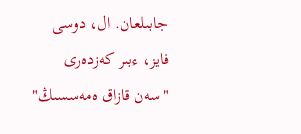جابىلعان. ال، دوسى فايز، ءبىر كەزدەرى "سەن قازاق ەمەسسىڭ"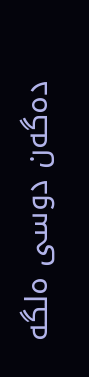دەگەن دوسى ەلگە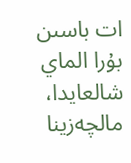ات باسىن بۇرا الماي شالعايدا، مالچەزينا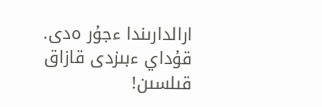ارالدارىندا ءجۇر ەدى. قۇداي ءبىزدى قازاق قىلسىن!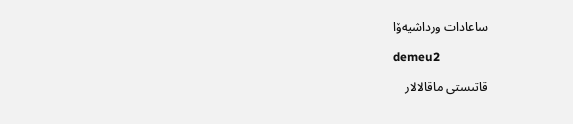ساعادات ورداشيەۆا

demeu2

قاتىستى ماقالالار